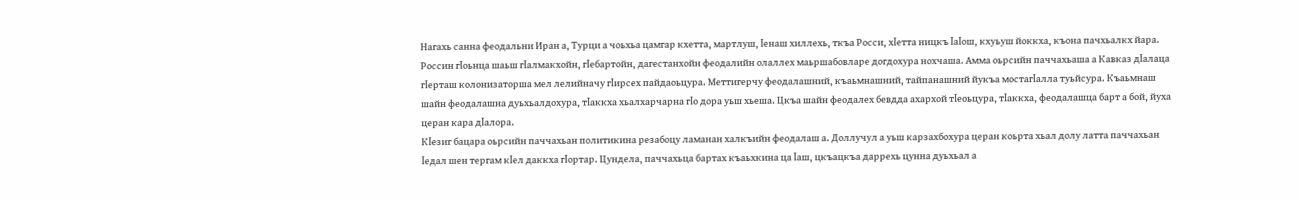Нагахь санна феодальни Иран а, Турци а чоьхьа цамгар кхетта, мартлуш, ӏенаш хиллехь, ткъа Росси, хӏетта ницкъ ӏаӏош, кхуьуш йоккха, къона пачхьалкх йара.
Россин гӏоьнца шаьш гӏалмакхойн, гӏебартойн, дагестанхойн феодалийн олаллех маьршабовларе догдохура нохчаша. Амма оьрсийн паччахьаша а Кавказ дӏалаца гӏерташ колонизаторша мел лелийначу гӏирсех пайдаоьцура. Меттигерчу феодалашний, къаьмнашний, тайпанашний йукъа мостагӏалла туьйсура. Къаьмнаш шайн феодалашна дуьхьалдохура, тӏаккха хьалхарчарна гӏо дора уьш хьеша. Цкъа шайн феодалех бевдда ахархой тӏеоьцура, тӏаккха, феодалашца барт а бой, йуха церан кара дӏалора.
Кӏезиг бацара оьрсийн паччахьан политикина резабоцу ламанан халкъийн феодалаш а. Доллучул а уьш карзахбохура церан коьрта хьал долу латта паччахьан ӏедал шен тергам кӏел даккха гӏортар. Цундела, паччахьца бартах къаьхкина ца ӏаш, цкъацкъа даррехь цунна дуьхьал а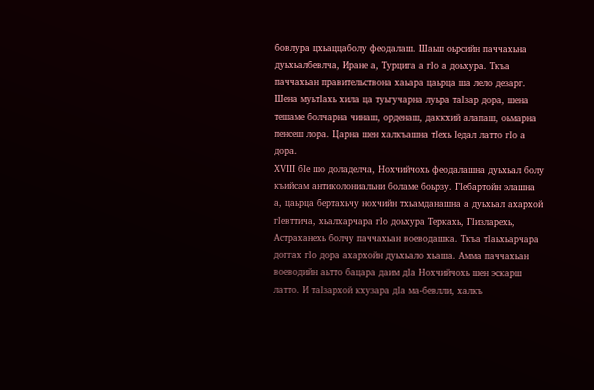бовлура цхьаццаболу феодалаш. Шаьш оьрсийн паччахьна дуьхьалбевлча, Иране а, Турцига а гӏо а доьхура. Ткъа паччахьан правительствона хаьара цаьрца ша лело дезарг. Шена муьтӏахь хила ца туьгучарна луьра таӏзар дора, шена тешаме болчарна чинаш, орденаш, даккхий алапаш, оьмарна пенсеш лора. Царна шен халкъашна тӏехь ӏедал латто гӏо а дора.
XVIII бӏе шо доладелча, Нохчийчохь феодалашна дуьхьал болу къийсам антиколониальни боламе боьрзу. Гӏебартойн элашна а, цаьрца бертахьчу нохчийн тхьамданашна а дуьхьал ахархой гӏевттича, хьалхарчара гӏо доьхура Теркахь, Гӏизларехь, Астраханехь болчу паччахьан воеводашка. Ткъа тӏаьхьарчара доггах гӏо дора ахархойн дуьхьало хьаша. Амма паччахьан воеводийн аьтто бацара даим дӏа Нохчийчохь шен эскарш латто. И таӏзархой кхузара дӏа ма-бевлли, халкъ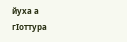йуха а гӏоттура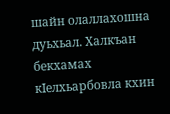шайн олаллахошна дуьхьал. Халкъан бекхамах кӏелхьарбовла кхин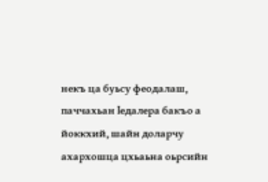некъ ца буьсу феодалаш, паччахьан ӏедалера бакъо а йоккхий, шайн доларчу ахархошца цхьаьна оьрсийн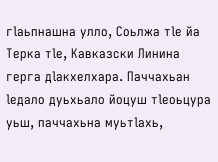гӏаьпнашна улло, Соьлжа тӏе йа Терка тӏе, Кавказски Линина герга дӏакхелхара. Паччахьан ӏедало дуьхьало йоцуш тӏеоьцура уьш, паччахьна муьтӏахь,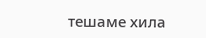тешаме хила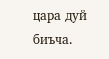цара дуй биъча.